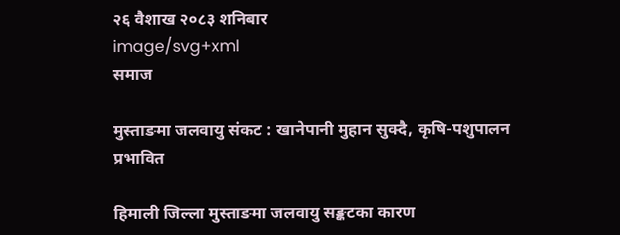२६ वैशाख २०८३ शनिबार
image/svg+xml
समाज

मुस्ताङमा जलवायु संकट : खानेपानी मुहान सुक्दै, कृषि-पशुपालन प्रभावित

हिमाली जिल्ला मुस्ताङमा जलवायु सङ्कटका कारण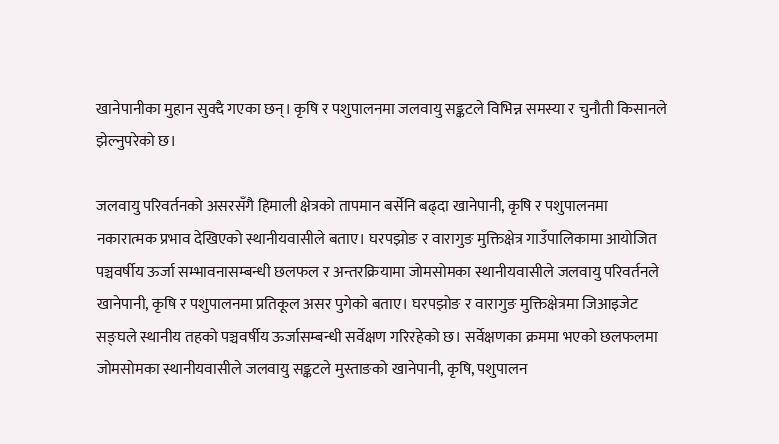खानेपानीका मुहान सुक्दै गएका छन्। कृषि र पशुपालनमा जलवायु सङ्कटले विभिन्न समस्या र चुनौती किसानले झेल्नुपरेको छ।

जलवायु परिवर्तनको असरसँगै हिमाली क्षेत्रको तापमान बर्सेनि बढ्दा खानेपानी, कृषि र पशुपालनमा नकारात्मक प्रभाव देखिएको स्थानीयवासीले बताए। घरपझोङ र वारागुङ मुक्तिक्षेत्र गाउँपालिकामा आयोजित पञ्चवर्षीय ऊर्जा सम्भावनासम्बन्धी छलफल र अन्तरक्रियामा जोमसोमका स्थानीयवासीले जलवायु परिवर्तनले खानेपानी, कृषि र पशुपालनमा प्रतिकूल असर पुगेको बताए। घरपझोङ र वारागुङ मुक्तिक्षेत्रमा जिआइजेट सङ्घले स्थानीय तहको पञ्चवर्षीय ऊर्जासम्बन्धी सर्वेक्षण गरिरहेको छ। सर्वेक्षणका क्रममा भएको छलफलमा जोमसोमका स्थानीयवासीले जलवायु सङ्कटले मुस्ताङको खानेपानी, कृषि, पशुपालन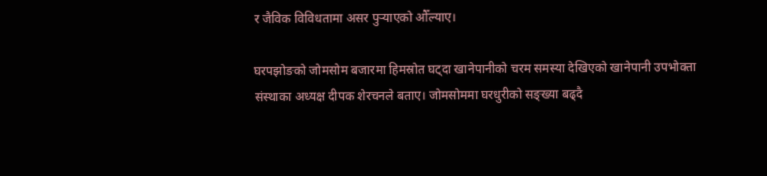र जैविक विविधतामा असर पुर्‍याएको औँल्याए।

घरपझोङको जोमसोम बजारमा हिमस्रोत घट्दा खानेपानीको चरम समस्या देखिएको खानेपानी उपभोक्ता संस्थाका अध्यक्ष दीपक शेरचनले बताए। जोमसोममा घरधुरीको सङ्ख्या बढ्दै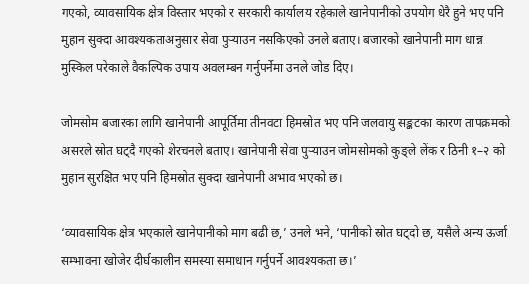गएको, व्यावसायिक क्षेत्र विस्तार भएको र सरकारी कार्यालय रहेकाले खानेपानीको उपयोग धेरै हुने भए पनि मुहान सुक्दा आवश्यकताअनुसार सेवा पुर्‍याउन नसकिएको उनले बताए। बजारको खानेपानी माग धान्न मुस्किल परेकाले वैकल्पिक उपाय अवलम्बन गर्नुपर्नेमा उनले जोड दिए।

जोमसोम बजारका लागि खानेपानी आपूर्तिमा तीनवटा हिमस्रोत भए पनि जलवायु सङ्कटका कारण तापक्रमको असरले स्रोत घट्दै गएको शेरचनले बताए। खानेपानी सेवा पुर्‍याउन जोमसोमको कुङ्ले लेंक र ठिनी १–२ को मुहान सुरक्षित भए पनि हिमस्रोत सुक्दा खानेपानी अभाव भएको छ।

‘व्यावसायिक क्षेत्र भएकाले खानेपानीको माग बढी छ,’ उनले भने, ‘पानीको स्रोत घट्दो छ, यसैले अन्य ऊर्जा सम्भावना खोजेर दीर्घकालीन समस्या समाधान गर्नुपर्ने आवश्यकता छ।’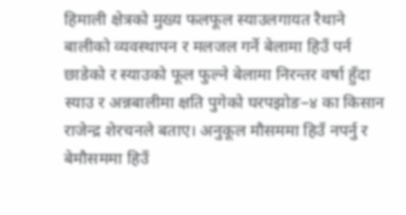हिमाली क्षेत्रको मुख्य फलफूल स्याउलगायत रैथाने बालीको व्यवस्थापन र मलजल गर्ने बेलामा हिउँ पर्न छाडेको र स्याउको फूल फुल्ने बेलामा निरन्तर वर्षा हुँदा स्याउ र अन्नबालीमा क्षति पुगेको घरपझोङ–४ का किसान राजेन्द्र शेरचनले बताए। अनुकूल मौसममा हिउँ नपर्नु र बेमौसममा हिउँ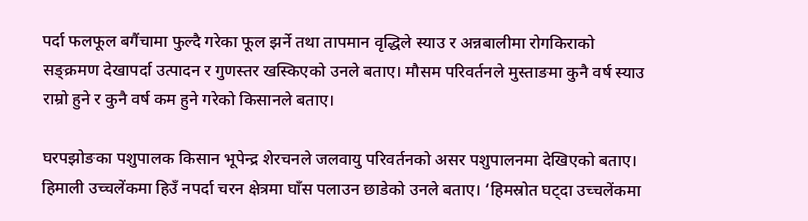पर्दा फलफूल बगैंचामा फुल्दै गरेका फूल झर्ने तथा तापमान वृद्धिले स्याउ र अन्नबालीमा रोगकिराको सङ्क्रमण देखापर्दा उत्पादन र गुणस्तर खस्किएको उनले बताए। मौसम परिवर्तनले मुस्ताङमा कुनै वर्ष स्याउ राम्रो हुने र कुनै वर्ष कम हुने गरेको किसानले बताए।

घरपझोङका पशुपालक किसान भूपेन्द्र शेरचनले जलवायु परिवर्तनको असर पशुपालनमा देखिएको बताए। हिमाली उच्चलेंकमा हिउँ नपर्दा चरन क्षेत्रमा घाँस पलाउन छाडेको उनले बताए। ‘हिमस्रोत घट्दा उच्चलेंकमा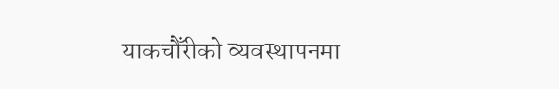याकचौँरीको व्यवस्थापनमा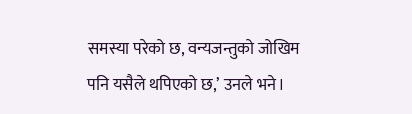समस्या परेको छ, वन्यजन्तुको जोखिम पनि यसैले थपिएको छ,’ उनले भने।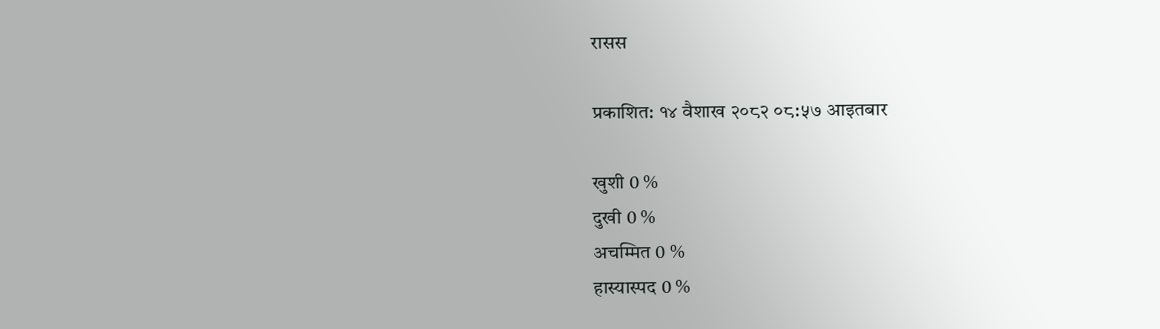रासस

प्रकाशित: १४ वैशाख २०८२ ०८:५७ आइतबार

खुशी 0 %
दुखी 0 %
अचम्मित 0 %
हास्यास्पद 0 %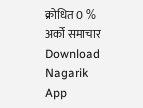क्रोधित 0 %
अर्को समाचार
Download Nagarik App